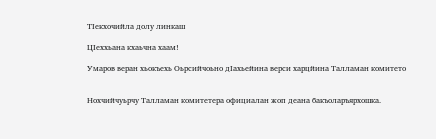ТIекхочийла долу линкаш

ЦIеххьана кхаьчна хаам!

Умаров веран хьокъехь Оьрсийчоьно дIахьейина верси харцйина Талламан комитето


Нохчийчуьрчу Талламан комитетера официалан жоп деана бакъоларъярхошка.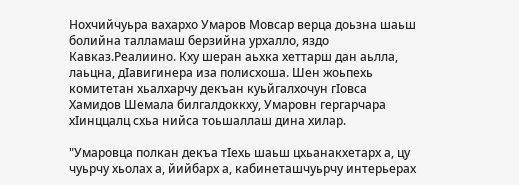Нохчийчуьра вахархо Умаров Мовсар верца доьзна шаьш болийна талламаш берзийна урхалло, яздо Кавказ.Реалиино. Кху шеран аьхка хеттарш дан аьлла, лаьцна, дIавигинера иза полисхоша. Шен жоьпехь комитетан хьалхарчу декъан куьйгалхочун гIовса Хамидов Шемала билгалдоккху, Умаровн гергарчара хIинццалц схьа нийса тоьшаллаш дина хилар.

"Умаровца полкан декъа тIехь шаьш цхьанакхетарх а, цу чуьрчу хьолах а, йийбарх а, кабинеташчуьрчу интерьерах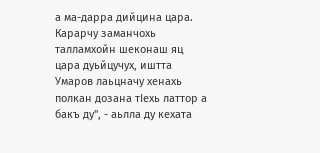а ма-дарра дийцина цара. Карарчу заманчохь талламхойн шеконаш яц цара дуьйцучух, иштта Умаров лаьцначу хенахь полкан дозана тIехь латтор а бакъ ду", - аьлла ду кехата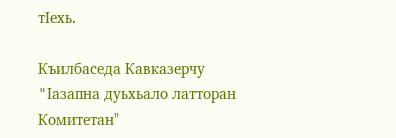тIехь.

Къилбаседа Кавказерчу "Iазапна дуьхьало латторан Комитетан"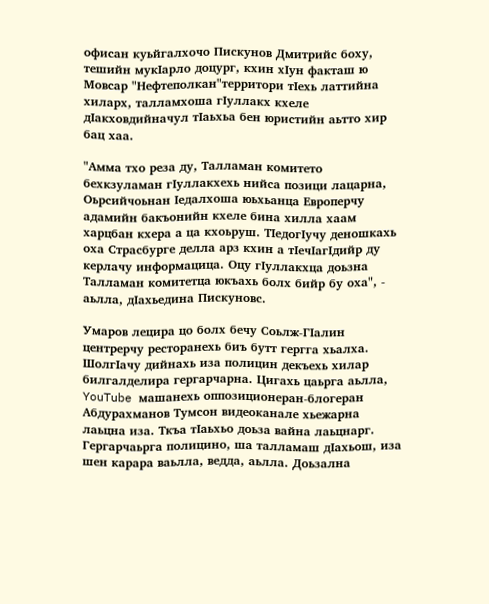офисан куьйгалхочо Пискунов Дмитрийс боху, тешийн мукIарло доцург, кхин хIун факташ ю Мовсар "Нефтеполкан"территори тIехь латтийна хиларх, талламхоша гIуллакх кхеле дIакховдийначул тIаьхьа бен юристийн аьтто хир бац хаа.

"Амма тхо реза ду, Талламан комитето бехкзуламан гIуллакхехь нийса позици лацарна, Оьрсийчоьнан Iедалхоша юьхьанца Европерчу адамийн бакъонийн кхеле бина хилла хаам харцбан кхера а ца кхоьруш. ТIедогIучу деношкахь оха Страсбурге делла арз кхин а тIечIагIдийр ду керлачу информацица. Оцу гIуллакхца доьзна Талламан комитетца юкъахь болх бийр бу оха", - аьлла, дIахьедина Пискуновс.

Умаров лецира цо болх бечу Соьлж-ГIалин центрерчу ресторанехь биъ бутт гергга хьалха. ШолгIачу дийнахь иза полицин декъехь хилар билгалделира гергарчарна. Цигахь цаьрга аьлла, YouTube машанехь оппозиционеран-блогеран Абдурахманов Тумсон видеоканале хьежарна лаьцна иза. Ткъа тIаьхьо доьза вайна лаьцнарг. Гергарчаьрга полицино, ша талламаш дIахьош, иза шен карара ваьлла, ведда, аьлла. Доьзална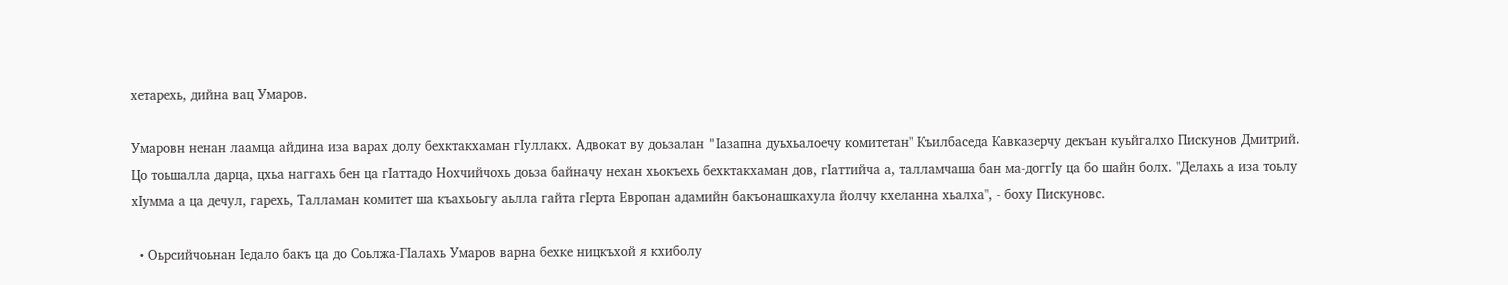хетарехь, дийна вац Умаров.

Умаровн ненан лаамца айдина иза варах долу бехктакхаман гIуллакх. Адвокат ву доьзалан "Iазапна дуьхьалоечу комитетан" Къилбаседа Кавказерчу декъан куьйгалхо Пискунов Дмитрий. Цо тоьшалла дарца, цхьа наггахь бен ца гIаттадо Нохчийчохь доьза байначу нехан хьокъехь бехктакхаман дов, гIаттийча а, талламчаша бан ма-доггIу ца бо шайн болх. "Делахь а иза тоьлу хIумма а ца дечул, гарехь, Талламан комитет ша къахьоьгу аьлла гайта гIерта Европан адамийн бакъонашкахула йолчу кхеланна хьалха", - боху Пискуновс.

  • Оьрсийчоьнан Iедало бакъ ца до Соьлжа-ГIалахь Умаров варна бехке ницкъхой я кхиболу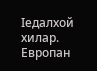Iедалхой хилар. Европан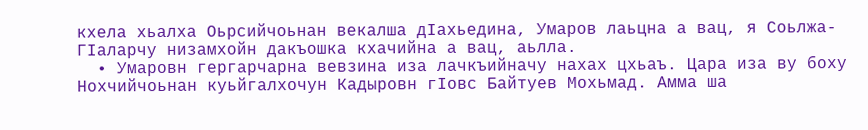кхела хьалха Оьрсийчоьнан векалша дIахьедина, Умаров лаьцна а вац, я Соьлжа-ГIаларчу низамхойн дакъошка кхачийна а вац, аьлла.
  • Умаровн гергарчарна вевзина иза лачкъийначу нахах цхьаъ. Цара иза ву боху Нохчийчоьнан куьйгалхочун Кадыровн гIовс Байтуев Мохьмад. Амма ша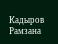Кадыров Рамзана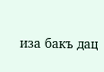иза бакъ дац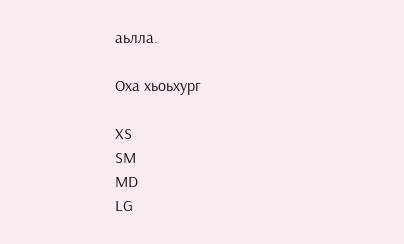аьлла.

Оха хьоьхург

XS
SM
MD
LG